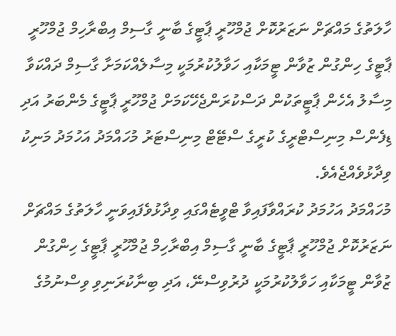ހާލަތުގެ މައްޗަށް ނަޒަރުކޮށް ޖުމްހޫރީ ޕާޓީގެ ބާނީ ގާސިމް އިބްރާހިމް ޖުމްހޫރީ ޕާޓީގެ ހިންގުން ޒުވާން ޓީމަކާއި ހަވާލުކުރުމަކީ މިސާލެއްކަމަށާ ގާސިމް ދައްކަވާ މިސާލު އެހެން ޕާޓީތަކުން ދަސްކުރަންޖެހޭކަމަށް ޖުމްހޫރީ ޕާޓީގެ މެންބަރު އަދި ޑިފެންސް މިނިސްޓްރީގެ ކުރީގެ ސްޓޭޓް މިނިސްޓަރު މުހައްމަދު އަހުމަދު މަނިކު ވިދާޅުވެއްޖެއެވެ.
މުހައްމަދު އަހުމަދު ކުރައްވާފައިވާ ޓްވީޓެއްގައި ވިދާޅުވެފައިވަނީ ހާލަތުގެ މައްޗަށް ނަޒަރުކޮށް ޖުމްހޫރީ ޕާޓީގެ ބާނީ ގާސިމް އިބްރާހިމް ޖުމްހޫރީ ޕާޓީގެ ހިންގުން ޒުވާން ޓީމަކާއި ހަވާލުކުރުމަކީ ދުރުވިސްނޭ، އަދި ބިނާކުރަނިވި ވިސްނުމުގެ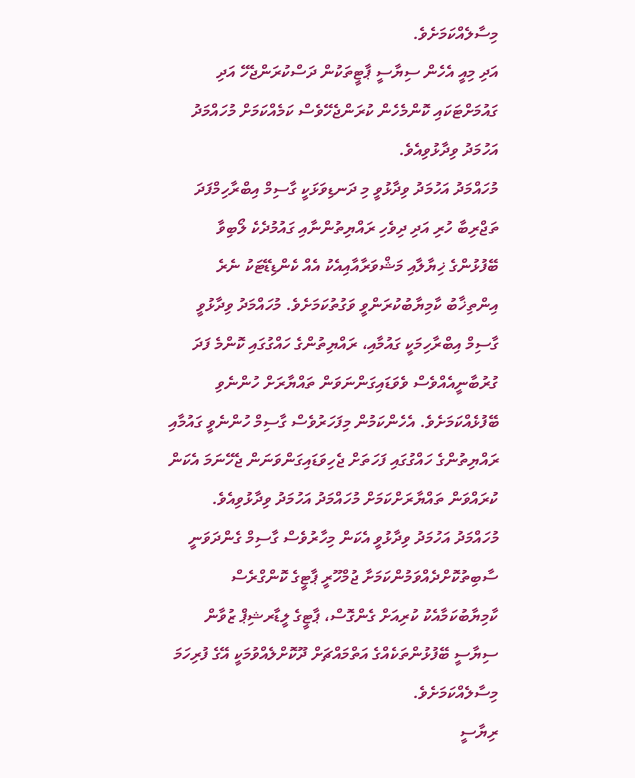މިސާލެއްކަމަށެވެ.
އަދި މިއީ އެހެން ސިޔާސީ ޕާޓީތަކުން ދަސްކުރަންޖެހޭ އަދި ގައުމަށްޓަކައި ކޮންމެހެން ކުރަންޖެހޭވެސް ކަމެއްކަމަށް މުހައްމަދު އަހުމަދު ވިދާޅުވިއެވެ.
މުހައްމަދު އަހުމަދު ވިދާޅުވީ މި ދަނޑިވަޅަކީ ގާސިމް އިބްރާހިމްފަދަ ތަޖްރިބާ ހުރި އަދި ދިވެހި ރައްޔިތުންނާއި ގައުމުދެކެ ލޯބިވާ ބޭފުޅުންގެ ޚިޔާލާއި މަޝްވަރާއާއިއެކު އެއް ކެންޑިޑޭޓަކު ނެރެ އިންތިޚާބު ކާމިޔާބުކުރަންވީ ވަގުތުކަމަށެވެ. މުހައްމަދު ވިދާޅުވީ ގާސިމް އިބްރާހިމަކީ ގައުމާއި، ރައްޔިތުންގެ ހައްގުގައި ކޮންމެ ފަދަ ގުރުބާނީއެއްވެސް ވެވަޑައިގަންނަވަން ތައްޔާރަށް ހުންނެވި ބޭފުޅެއްކަމަށެވެ. އެހެންކަމުން މިފަހަރުވެސް ގާސިމް ހުންނެވީ ގައުމާއި ރައްޔިތުންގެ ހައްގުގައި ފަހަތަށް ޖެހިވަޑައިގަންވަނަން ޖެހޭނަމަ އެކަން ކުރައްވަން ތައްޔާރަށްކަމަށް މުހައްމަދު އަހުމަދު ވިދާޅުވިއެވެ.
މުހައްމަދު އަހުމަދު ވިދާޅުވީ އެކަން މިހާރުވެސް ގާސިމް ގެންދަވަނީ ސާބިތުކޮށްދެއްވަމުންކަމަށާ ޖުމްހޫރީ ޕާޓީގެ ކޮންގްރެސް ކާމިޔާބުކަމާއެކު ކުރިއަށް ގެންގޮސް، ޕާޓީގެ ލީޑާރޝިޕް ޒުވާން ސިޔާސީ ބޭފުޅުންތަކެއްގެ އަތްމައްޗަށް ދޫކޮށްލެއްވުމަކީ އޭގެ ފުރިހަމަ މިސާލެއްކަމަށެވެ.
ރިޔާސީ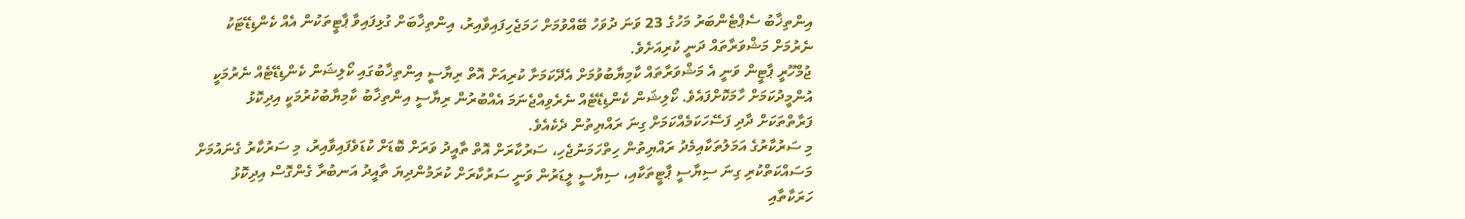އިންތިޚާބު ސެޕްޓެންބަރު މަހުގެ 23 ވަނަ ދުވަހު ބޭއްވުމަށް ހަމަޖެހިފައިވާއިރު، އިންތިޚާބަށް ގުޅިފައިވާ ޕާޓީތަކުން އެއް ކެންޑިޑޭޓަކު ނެރުމަށް މަޝްވަރާތައް ދަނީ ކުރިއަށެވެ.
ޖުމްހޫރީ ޕާޓީން ވަނީ އެ މަޝްވަރާތައް ކާމިޔާބުވުމަށް އެދޭކަމަށާ ކުރިއަށް އޮތް ރިޔާސީ އިންތިޚާބުގައި ކޯލިޝަން ކެންޑިޑޭޓެއް ނެރުމަކީ އުންމީދުކަމަށް ހާމަކޮށްފައެވެ. ކޯލިޝަން ކެންޑިޑޭޓެއް ނެރެވިއްޖެނަމަ އެއްބުރުން ރިޔާސީ އިންތިޚާބު ކާމިޔާބުކުރުމަކީ އިދިކޮޅު ފަރާތްތަކަށް ދާދި ފަސޭހަކަމެއްކަމަށް ގިނަ ރައްޔިތުން ދެކެއެވެ.
މި ސަރުކާރުގެ އަމަލުތަކާއިމެދު ރައްޔިތުން ހިތްހަމަނުޖެހި، ސަރުކާރަށް އޮތް ތާއީދު ވަރަށް ބޮޑަށް ކުޑަވެފައިވާއިރު، މި ސަރުކާރު ގެނައުމަށް މަސައްކަތްކުރި ގިނަ ސިޔާސީ ޕާޓީތަކާއި، ސިޔާސީ ލީޑަރުން ވަނީ ސަރުކާރަށް ކުރަމުންދިޔަ ތާއީދު އަނބުރާ ގެންގޮސް އިދިކޮޅު ހަރަކާތާއި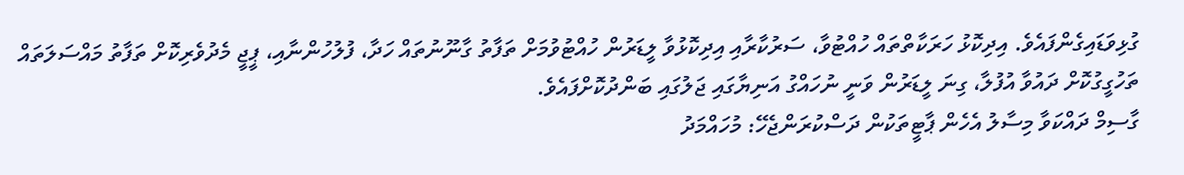ގުޅިވަޑައިގެންފައެވެ. އިދިކޮޅު ހަރަކާތްތައް ހުއްޓުވާ، ސަރުކާރާއި އިދިކޮޅުވާ ލީޑަރުން ހުއްޓުވުމަށް ތަފާތު ގާނޫނުތައް ހަދާ، ފުލުހުންނާއި، ޕީޖީ މެދުވެރިކޮށް ތަފާތު މައްސަލަތައް ތަހުގީގުކޮށް ދައުވާ އުފުލާ، ގިނަ ލީޑަރުން ވަނީ ނުހައްގު އަނިޔާގައި ޖަލުގައި ބަންދުކޮށްފައެވެ.
ގާސިމް ދައްކަވާ މިސާލު އެހެން ޕާޓީތަކުން ދަސްކުރަންޖެހޭ: މުހައްމަދު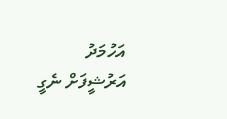އަހުމަދު
އަރުޝީފަށް ނެގީ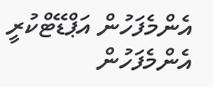އެންމެފަހުން އަޕްޑޭޓްކުރީ
އެންމެފަހުން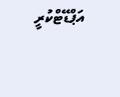އަޕްޑޭޓްކުރީ